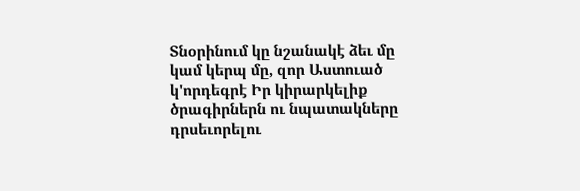Տնօրինում կը նշանակէ ձեւ մը կամ կերպ մը, զոր Աստուած կ'որդեգրէ Իր կիրարկելիք ծրագիրներն ու նպատակները դրսեւորելու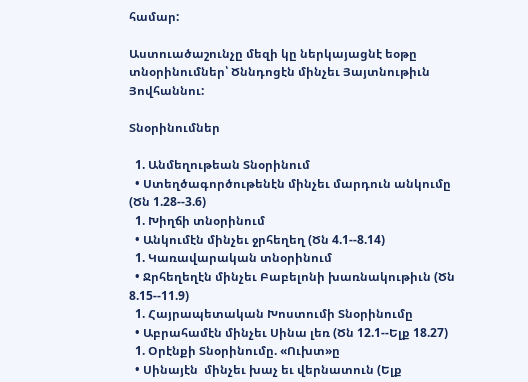համար:

Աստուածաշունչը մեզի կը ներկայացնէ եօթը տնօրինումներ՝ Ծննդոցէն մինչեւ Յայտնութիւն Յովհաննու:

Տնօրինումներ

  1. Անմեղութեան Տնօրինում
  • Ստեղծագործութենէն մինչեւ մարդուն անկումը (Ծն 1.28--3.6)
  1. Խիղճի տնօրինում
  • Անկումէն մինչեւ ջրհեղեղ (Ծն 4.1--8.14)
  1. Կառավարական տնօրինում
  • Ջրհեղեղէն մինչեւ Բաբելոնի խառնակութիւն (Ծն 8.15--11.9)
  1. Հայրապետական Խոստումի Տնօրինումը
  • Աբրահամէն մինչեւ Սինա լեռ (Ծն 12.1--Ելք 18.27)
  1. Օրէնքի Տնօրինումը. «Ուխտ»ը
  • Սինայէն  մինչեւ խաչ եւ վերնատուն (Ելք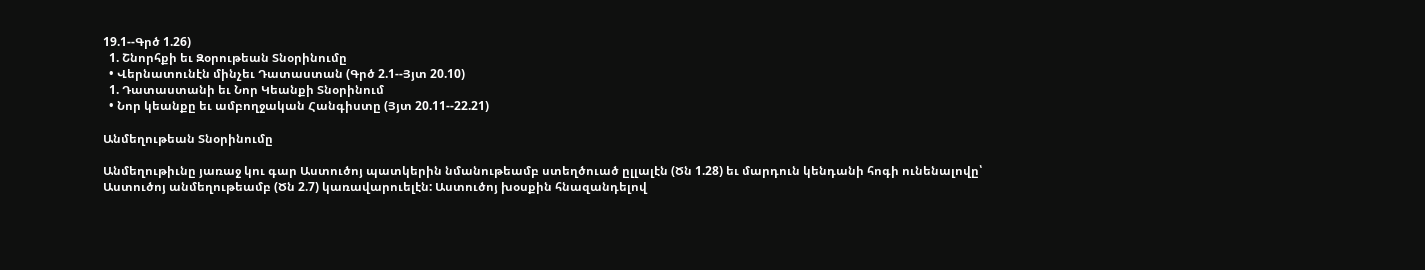19.1--Գրծ 1.26)
  1. Շնորհքի եւ Զօրութեան Տնօրինումը
  • Վերնատունէն մինչեւ Դատաստան (Գրծ 2.1--Յյտ 20.10)
  1. Դատաստանի եւ Նոր Կեանքի Տնօրինում
  • Նոր կեանքը եւ ամբողջական Հանգիստը (Յյտ 20.11--22.21)

Անմեղութեան Տնօրինումը

Անմեղութիւնը յառաջ կու գար Աստուծոյ պատկերին նմանութեամբ ստեղծուած ըլլալէն (Ծն 1.28) եւ մարդուն կենդանի հոգի ունենալովը՝ Աստուծոյ անմեղութեամբ (Ծն 2.7) կառավարուելէն: Աստուծոյ խօսքին հնազանդելով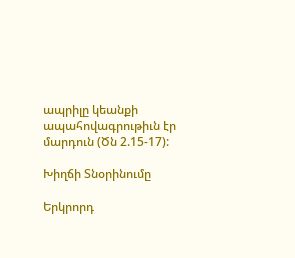ապրիլը կեանքի ապահովագրութիւն էր մարդուն (Ծն 2.15-17):

Խիղճի Տնօրինումը

Երկրորդ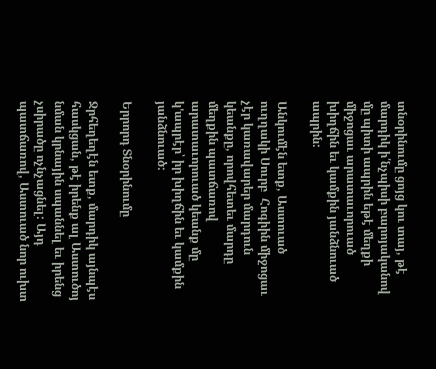տնօրինումը ցոյց կու տայ, թէ մարդիկ ի՛նչպիսի բարոյականով մը պիտի ապրին եթէ մեղքի միջոցաւ արատաւորուած խիղճին եւ կամքին յանձնուած ապրին:

Անկումէն ետք, Աստուած ուղղակի Սուրբ  Հոգիին միջոցաւ չէր կառավարեր մարդուն կեանքը, որովհետեւ մարդը մեղքին պատճառով արատաւորուած կեանք մը կ'ապրէր՝ իր խիղճին եւ կամքին յանձնուած:

Երրորդ Տնօրինումը

Ջրհեղեղէն ետք, մարդիկ այնպէս հասկցան, թէ իրենք ալ Աստուծոյ նման կրնային սպաննել եւ իրենց չսիրածը ոչնչացնել: Այդ պատճառով, Աստուած նոր ուխտ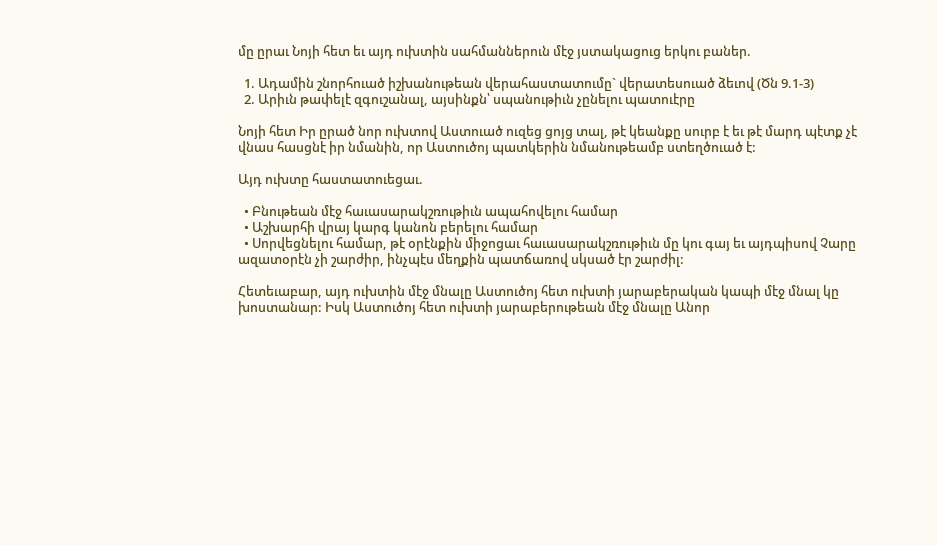մը ըրաւ Նոյի հետ եւ այդ ուխտին սահմաններուն մէջ յստակացուց երկու բաներ.

  1. Ադամին շնորհուած իշխանութեան վերահաստատումը` վերատեսուած ձեւով (Ծն 9.1-3)
  2. Արիւն թափելէ զգուշանալ, այսինքն՝ սպանութիւն չընելու պատուէրը

Նոյի հետ Իր ըրած նոր ուխտով Աստուած ուզեց ցոյց տալ, թէ կեանքը սուրբ է եւ թէ մարդ պէտք չէ վնաս հասցնէ իր նմանին, որ Աստուծոյ պատկերին նմանութեամբ ստեղծուած է:

Այդ ուխտը հաստատուեցաւ.

  • Բնութեան մէջ հաւասարակշռութիւն ապահովելու համար
  • Աշխարհի վրայ կարգ կանոն բերելու համար
  • Սորվեցնելու համար, թէ օրէնքին միջոցաւ հաւասարակշռութիւն մը կու գայ եւ այդպիսով Չարը ազատօրէն չի շարժիր, ինչպէս մեղքին պատճառով սկսած էր շարժիլ:

Հետեւաբար, այդ ուխտին մէջ մնալը Աստուծոյ հետ ուխտի յարաբերական կապի մէջ մնալ կը խոստանար: Իսկ Աստուծոյ հետ ուխտի յարաբերութեան մէջ մնալը Անոր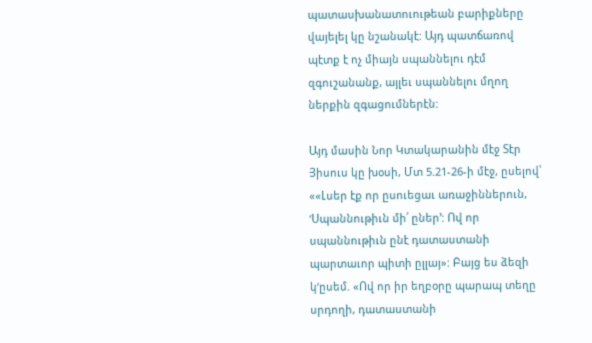պատասխանատուութեան բարիքները վայելել կը նշանակէ: Այդ պատճառով պէտք է ոչ միայն սպաննելու դէմ զգուշանանք, այլեւ սպաննելու մղող ներքին զգացումներէն:

Այդ մասին Նոր Կտակարանին մէջ Տէր Յիսուս կը խօսի, Մտ 5.21-26-ի մէջ, ըսելով՝ ««Լսեր էք որ ըսուեցաւ առաջիններուն, ‘Սպաննութիւն մի՛ ըներ’: Ով որ սպաննութիւն ընէ դատաստանի պարտաւոր պիտի ըլլայ»: Բայց ես ձեզի կ‘ըսեմ. «Ով որ իր եղբօրը պարապ տեղը սրդողի, դատաստանի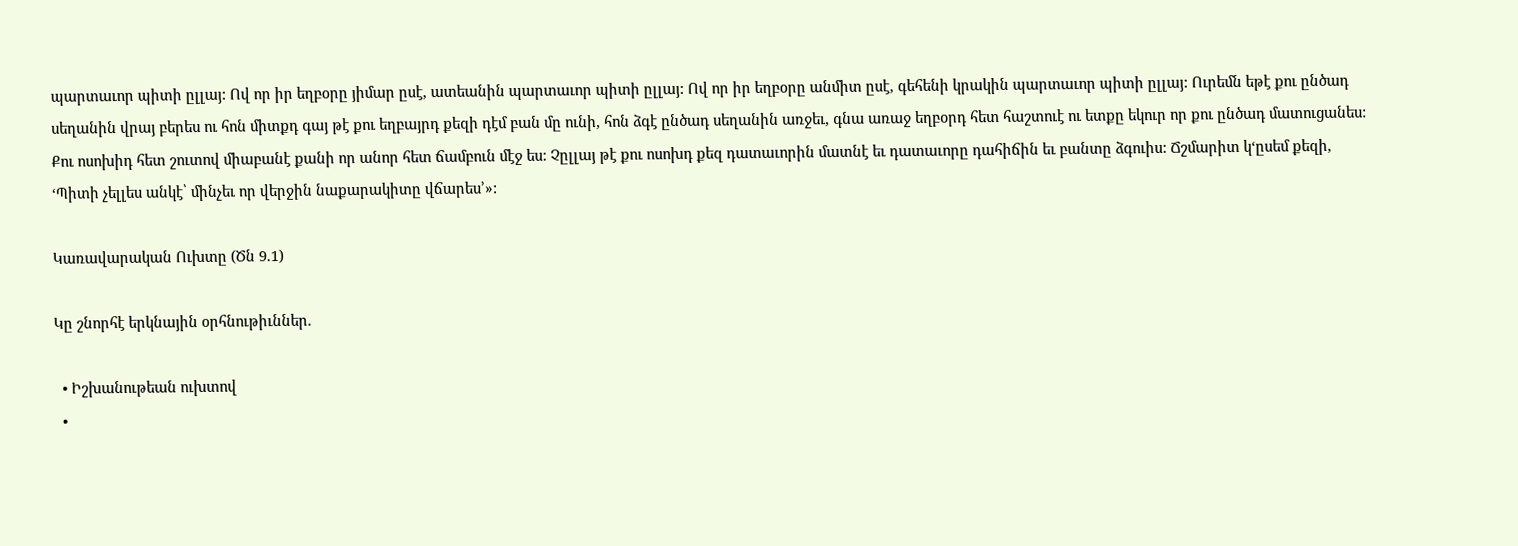պարտաւոր պիտի ըլլայ: Ով որ իր եղբօրը յիմար ըսէ, ատեանին պարտաւոր պիտի ըլլայ: Ով որ իր եղբօրը անմիտ ըսէ, գեհենի կրակին պարտաւոր պիտի ըլլայ: Ուրեմն եթէ քու ընծադ սեղանին վրայ բերես ու հոն միտքդ գայ թէ քու եղբայրդ քեզի դէմ բան մը ունի, հոն ձգէ ընծադ սեղանին առջեւ, գնա առաջ եղբօրդ հետ հաշտուէ ու ետքը եկուր որ քու ընծադ մատուցանես: Քու ոսոխիդ հետ շուտով միաբանէ քանի որ անոր հետ ճամբուն մէջ ես: Չըլլայ թէ քու ոսոխդ քեզ դատաւորին մատնէ եւ դատաւորը դահիճին եւ բանտը ձգուիս: Ճշմարիտ կ‘ըսեմ քեզի, ‘Պիտի չելլես անկէ՝ մինչեւ որ վերջին նաքարակիտը վճարես’»:

Կառավարական Ուխտը (Ծն 9.1)

Կը շնորհէ երկնային օրհնութիւններ.

  • Իշխանութեան ուխտով
  •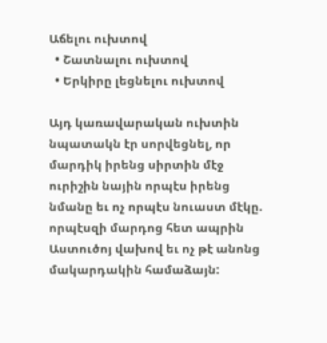Աճելու ուխտով
  • Շատնալու ուխտով
  • Երկիրը լեցնելու ուխտով

Այդ կառավարական ուխտին նպատակն էր սորվեցնել, որ մարդիկ իրենց սիրտին մէջ ուրիշին նային որպէս իրենց նմանը եւ ոչ որպէս նուաստ մէկը. որպէսզի մարդոց հետ ապրին Աստուծոյ վախով եւ ոչ թէ անոնց մակարդակին համաձայն: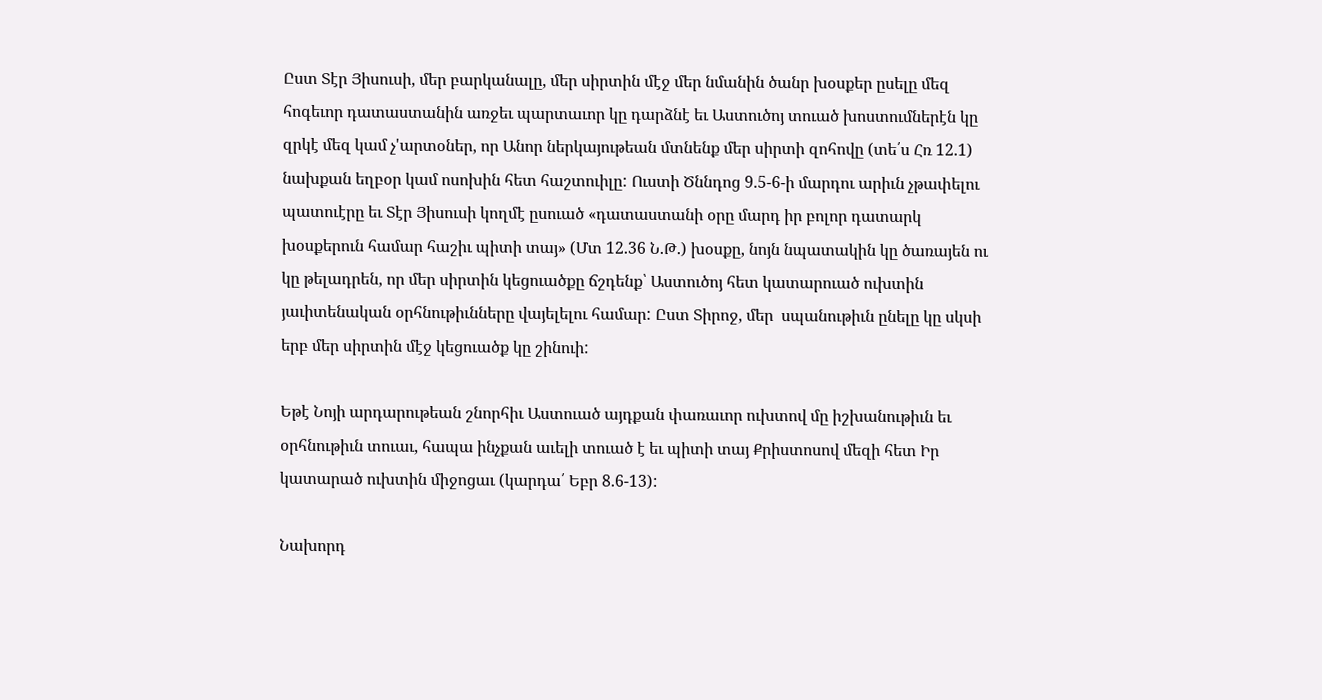Ըստ Տէր Յիսուսի, մեր բարկանալը, մեր սիրտին մէջ մեր նմանին ծանր խօսքեր ըսելը մեզ հոգեւոր դատաստանին առջեւ պարտաւոր կը դարձնէ եւ Աստուծոյ տուած խոստումներէն կը զրկէ մեզ կամ չ'արտօներ, որ Անոր ներկայութեան մտնենք մեր սիրտի զոհովը (տե՛ս Հռ 12.1) նախքան եղբօր կամ ոսոխին հետ հաշտուիլը: Ուստի Ծննդոց 9.5-6-ի մարդու արիւն չթափելու պատուէրը եւ Տէր Յիսուսի կողմէ ըսուած «դատաստանի օրը մարդ իր բոլոր դատարկ խօսքերուն համար հաշիւ պիտի տայ» (Մտ 12.36 Ն.Թ.) խօսքը, նոյն նպատակին կը ծառայեն ու կը թելադրեն, որ մեր սիրտին կեցուածքը ճշդենք՝ Աստուծոյ հետ կատարուած ուխտին յաւիտենական օրհնութիւնները վայելելու համար: Ըստ Տիրոջ, մեր  սպանութիւն ընելը կը սկսի երբ մեր սիրտին մէջ կեցուածք կը շինուի:

Եթէ Նոյի արդարութեան շնորհիւ Աստուած այդքան փառաւոր ուխտով մը իշխանութիւն եւ օրհնութիւն տուաւ, հապա ինչքան աւելի տուած է եւ պիտի տայ Քրիստոսով մեզի հետ Իր կատարած ուխտին միջոցաւ (կարդա՛ Եբր 8.6-13):

Նախորդ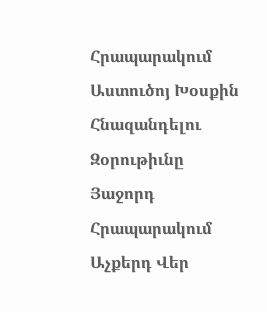Հրապարակում Աստուծոյ Խօսքին Հնազանդելու Զօրութիւնը
Յաջորդ Հրապարակում Աչքերդ Վեր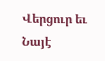Վերցուր եւ Նայէ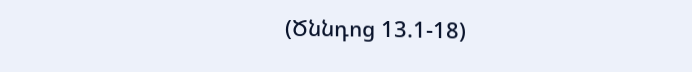(Ծննդոց 13.1-18)